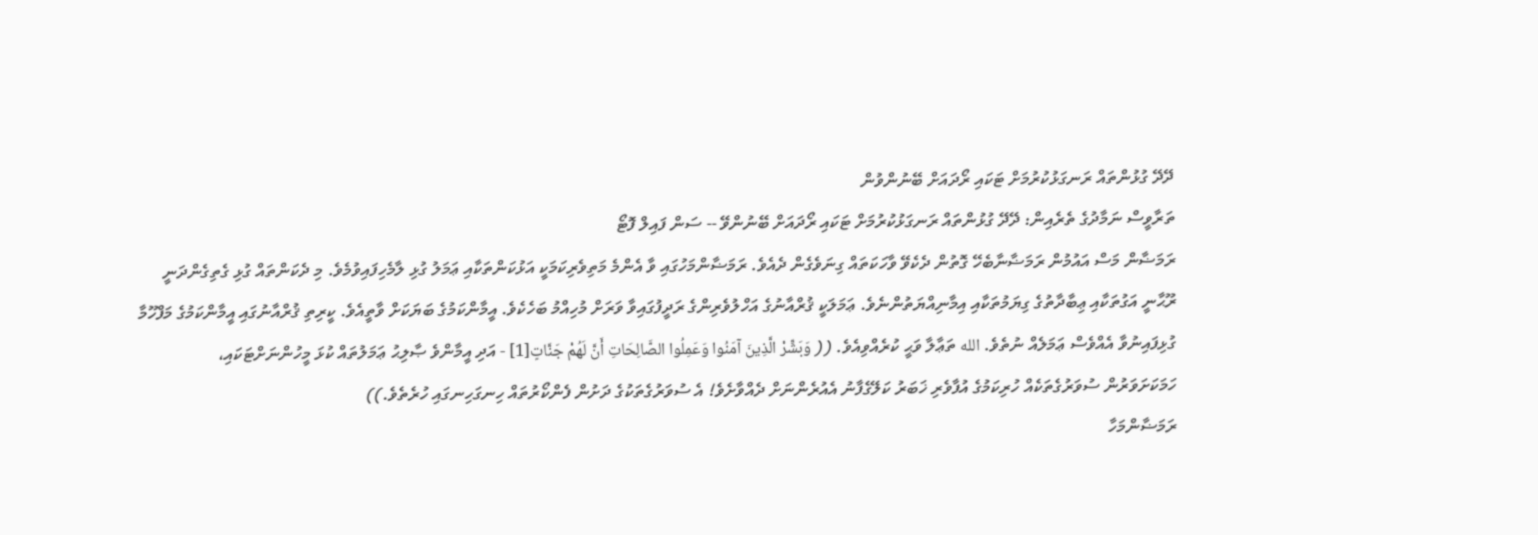ދޭދޭ ގުޅުންތައް ރަނގަޅުކުރުމަށް ޓަކައި ރޯދައަށް ބޭނުންވުން
ތަރާވީސް ނަމާދުގެ ތެރެއިން: ދޭދޭ ގުޅުންތައް ރަނގަޅުކުރުމަށް ޓަކައި ރޯދައަށް ބޭނުންވޭ -- ސަން ފައިލް ފޮޓޯ
ރަމަޟާން މަސް އައުމުން ރަމަޟާނާބެހޭ ގޮތުން ދެކެވޭ ވާހަކަތައް ގިނަވެގެން ދެއެވެ. ރަމަޟާންމަހުގައި ވާ އެންމެ މަތިވެރިކަމަކީ އަޅުކަންތަކާއި ޢަމަލު ގުޅި ލާމެހިފައިވުމެވެ. މި ދެކަންތައް ގުޅި ގެތިގެންދަނީ ރޫޙާނީ އަގުތަކާއި ޢިބާދާތުގެ ގިޔަމުތަކާއި އިމާނިއްޔަތުންނެވެ. ޢަމަލަކީ ޤުރްއާނުގެ އަހްލުވެރިންގެ ރަދީފުގައިވާ ވަރަށް މުހިއްމު ބަހެކެވެ. އީމާންކަމުގެ ބަޔަކަށް ވާތީއެވެ. ކީރިތި ޤުރްއާނުގައި އީމާންކަމުގެ މަފްހޫމާ ގުޅިފައިނުވާ އެއްވެސް ޢަމަލެއް ނުތެވެ. الله ތަޢާލާ ވަޙީ ކުރެއްވިއެވެ. (( وَبَشِّرْ الَّذِينَ آمَنُوا وَعَمِلُوا الصَّالِحَاتِ أَنَّ لَهُمْ جَنَّاتٍ[1] - އަދި އީމާންވެ ޞާލިޙު ޢަމަލުތައް ކުޅަ މީހުންނަށްޓަކައި، ހަމަކަށަވަރުން ސުވަރުގެތަކެއް ހުރިކަމުގެ އުފާވެރި ޚަބަރު ކަލޭގެފާނު އެއުރެންނަށް ދެއްވާށެވެ! އެ ސުވަރުގެތަކުގެ ދަށުން ފެންކޯރުތައް ހިނގަހިނގައި ހުރެތެވެ.))
ރަމަޟާންމަހާ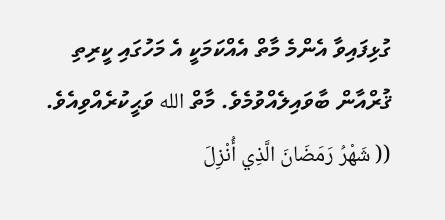ގުޅިފައިވާ އެންމެ މާތް އެއްކަމަކީ އެ މަހުގައި ކީރިތި ޤުރްއާން ބާވައިލެއްވުމެވެ. މާތް الله ވަޙީކުރެއްވިއެވެ. (( شَهْرُ رَمَضَانَ الَّذِي أُنْزِلَ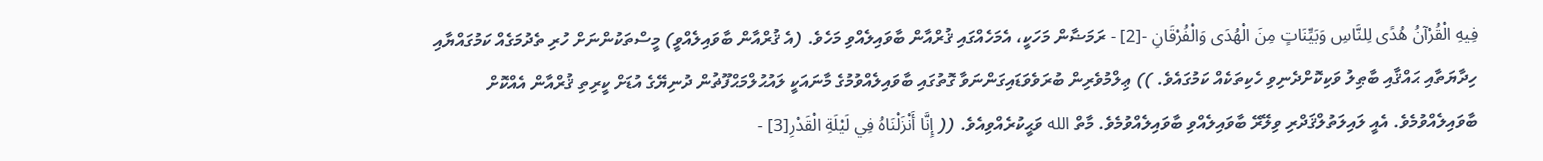فِيهِ الْقُرْآنُ هُدًى لِلنَّاسِ وَبَيِّنَاتٍ مِنَ الْهُدَى وَالْفُرْقَانِ -[2] - ރަމަޟާން މަހަކީ، އެމަހެއްގައި ޤުރްއާން ބާވައިލެއްވި މަހެވެ. (އެ ޤުރްއާން ބާވައިލެއްވީ) މީސްތަކުންނަށް ހުރި ތެދުމަގެއް ކަމުގައްޔާއި ހިދާޔަތާއި ޙައްޤާއި ބާޠިލު ވަކިކޮށްދެނިވި ހެކިތަކެއް ކަމުގައެވެ. )) ޢިލްމުވެރިން ބުރަވެވަޑައިގަންނަވާ ގޮތުގައި ބާވައިލެއްވުމުގެ މާނައަކީ ލައުޙުލްމަޙްފޫޡުން ދުނިޔޭގެ އުޑަށް ކީރިތި ޤުރްއާން އެއްކޮށް ބާވައިލެއްވުމެވެ. އެއީ ލައިލަތުލްޤަދްރި ވިލޭރޭ ބާވައިލެއްވި ބާވައިލެއްވުމެވެ. މާތް الله ވަޙީކުރެއްވިއެވެ. (( إِنَّا أَنْزَلْنَاهُ فِي لَيْلَةِ الْقَدْرِ[3] -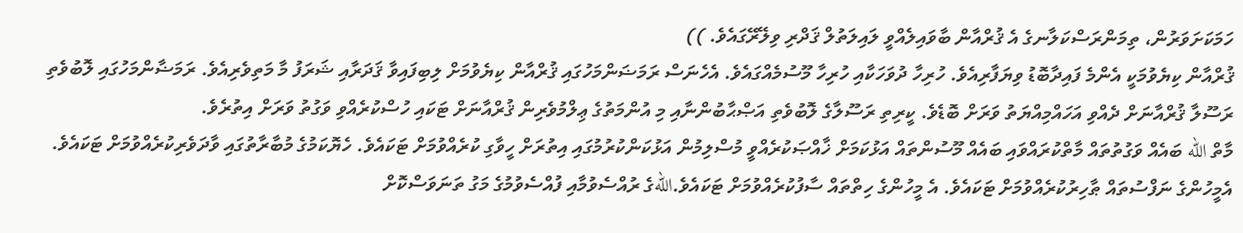ހަމަކަށަވަރުން، ތިމަންރަސްކަލާނގެ އެ ޤުރްއާން ބާވައިލެއްވީ ލައިލަތުލް ޤަދްރި ވިލޭރޭގައެވެ. ))
ޤުރްއާން ކިޔެވުމަކީ އެންމެ ފައިދާބޮޑު ވިޔަފާރިއެވެ. ހުރިހާ ދުވަހަކާއި ހުރިހާ މޫސުމެއްގައެވެ. އެހެނަސް ރަމަޟަންމަހުގައި ޤުރްއާން ކިޔެވުމަށް ލިބިފައިވާ ޤަދަރާއި ޝަރަފު މާ މަތިވެރިއެވެ. ރަމަޟާންމަހުގައި ލޮބުވެތި ރަސޫލާ ޤުރްއާނަށް ދެއްވި އަހައްމިއްޔަތު ވަރަށް ބޮޑެވެ. ކީރިތި ރަސޫލާގެ ލޮބުވެތި އަޞްޙާބުންނާއި މި އުންމަތުގެ ޢިލްމުވެރިން ޤުރްއާނަށް ޓަކައި ހުސްކުރެއްވި ވަގުތު ވަރަށް އިތުރެވެ.
މާތް الله ބައެއް ވަގުތުތައް މާތްކުރައްވައި ބައެއް މޫސުންތައް އަޅުކަމަށް ޚާއްޞަކުރެއްވީ މުސްލިމުން އަޅުކަންކުރުމުގައި އިތުރަށް ހީވާގި ކުރެއްވުމަށް ޓަކައެވެ. ހެޔޮކަމުގެ މުބާރާތުގައި ވާދަވެރިކުރެއްވުމަށް ޓަކައެވެ. އެމީހުންގެ ނަފްސުތައް ޠާހިރުކުރެއްވުމަށް ޓަކައެވެ. އެ މީހުންގެ ހިތްތައް ސާފުކުރެއްވުމަށް ޓަކައެވެ.اللهގެ ރުއްސެވުމާއި ފުއްސެވުމުގެ މަގު ތަނަވަސްކޮށް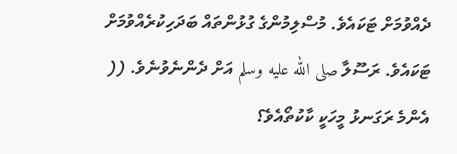ދެއްވުމަށް ޓަކައެވެ. މުސްލިމުންގެ ގުޅުންތައް ބަދަހިކުރެއްވުމަށް ޓަކައެވެ. ރަސޫލާ صلى الله عليه وسلم އަށް ދެންނެވުނެވެ. (( އެންމެ ރަގަނޅު މީހަކީ ކާކުތޯއެވެ؟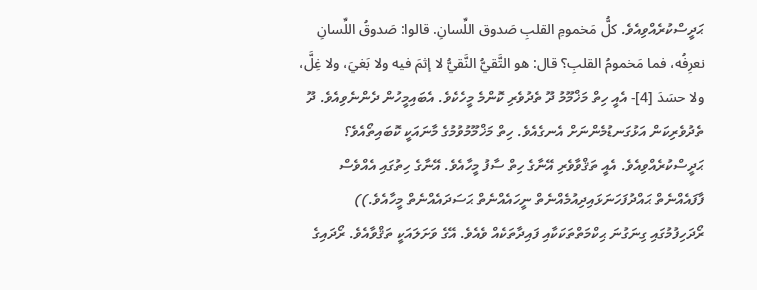ޙަދީސްކުރެއްވިއެވެ. كلُّ مَخمومِ القلبِ صَدوق اللِّسانِ. قالوا: صَدوقُ اللِّسانِ نعرِفُه، فما مَخمومُ القلبِ؟ قال: هو التَّقيُّ النَّقيُّ لا إثمَ فيه ولا بَغيَ، ولا غِلَّ، ولا حسَدَ [4]- އެއީ ހިތް މަޚްމޫމު ދޫ ތެދުވެރި ކޮންމެ މީހެކެވެ. އެބައިމީހުން ދެންނެވިއެވެ. ދޫ ތެދުވެރިކަން އަޅުގަނޑުމެންނަށް އެނގެއެވެ. ހިތް މަޚްމޫމުވުމުގެ މާނައަކީ ކޮބައިތޯއެވެ؟ ޙަދީސްކުރެއްވިއެވެ. އެއީ ތަޤްވާވެރި އޭނާގެ ހިތް ސާފު މީހާއެވެ. އޭނާގެ ހިތުގައި އެއްވެސް ފާފައެއްނެތް ޙައްދުފަހަނަޅައިދިއުމެއްނެތް ނީހައެއްނެތް ޙަސަދައެއްނެތް މީހާއެވެ.))
ރޯދަހިފުމުގައި ގިނަގުނަ ޙިކްމަތްތަކަކާއި ފައިދާތަކެއް ވެއެވެ. އޭގެ ވަށަލައަކީ ތަޤްވާއެވެ. ރޯދައިގެ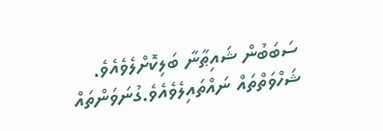ސަބަބުން ޝައިޠާނާ ބަލިކޮށްލެވެއެވެ. ޝަހްވަތްތައް ނައްތައިލެވެއެވެ.ގުނަވަންތައް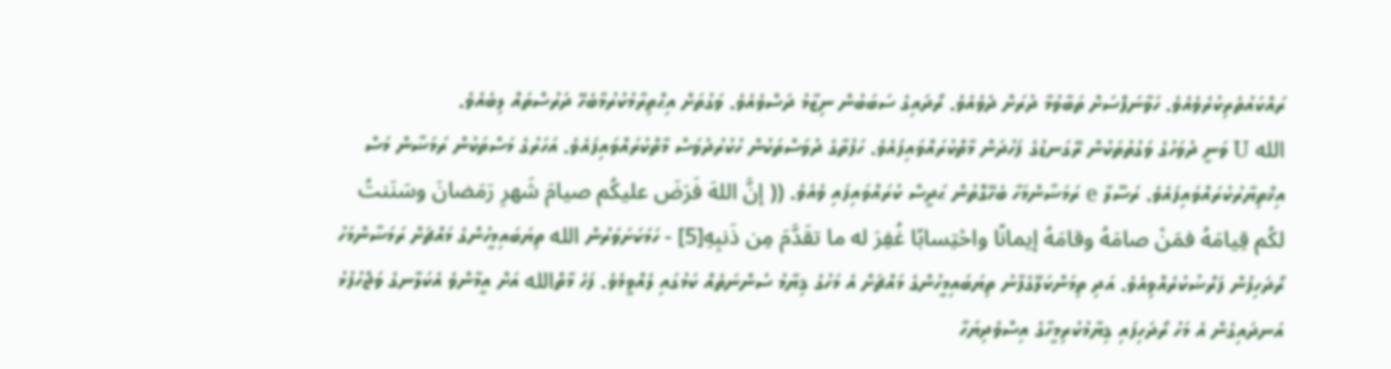ރައްކައުތެރިކުރެވެއެވެ. ހަވާނަފްސަށް ތަބާވުމާ ދުރަށް ދެވެއެވެ. ރޯދައިގެ ސަބަބުން ނިޒާމު ދަސްވެއެވެ. ވަގުތަށް އިޙްތިރާމުކުރުމާބެހޭ ދަރުސްތައް ލިބެއެވެ.
الله U ވަނީ ދުވަހުގެ ވަގުތުތަކުން ރޭގަނޑުގެ ފަހުދަން މާތްކުރައްވައިފައެވެ. ހަފުތާގެ ދުވަސްތަކުން ހުކުރުދުވަސް މާތްކުރައްވައިފައެވެ. އަހަރުގެ މަސްތަކުން ރަމަޟާން މަސް އިޚްތިޔާރުކުރައްވައިފައެވެ. ރަސޫލާ e ރަމަޟާންމަހާ ބެހޭގޮތުން ޙަދީސް ކުރައްވައިފައި ވެއެވެ. (( إنَّ اللهَ فَرَضَ عليكُم صيامَ شَهرِ رَمَضانَ وسَنَنتُ لكُم قِيامَهُ فمَنْ صامَهُ وقامَهُ إيمانًا واحْتِسابًا غُفِرَ له ما تقَدَّمَ مِن ذَنبِهِ[5] - ހަމަކަށަވަރުން الله ތިޔަބައިމީހުންގެ މައްޗަށް ރަމަޟާންމަހު ރޯދަހިފުން ފަރްޟުކުރެއްވިއެވެ. އަދި ތިމަންކަލޭގެފާނު ތިޔަބައިމީހުންގެ މައްޗަށް އެ މަހުގެ ޤިޔާމު ސުންނަތެއް ކަމުގައި ލެއްވީމެވެ. ފަހެ މާތްالله އަށް އީމާންވެ އެކަލާނގެ ވަޖްހުފުޅު އަނދައިގެން އެ މަހު ރޯދަހިފައި ޤިޔާމުކުރިމީހާގެ އިސްވެދިޔަހާ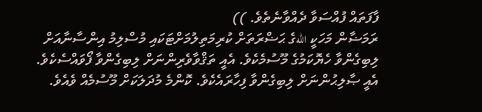ފާފަތައް ފުއްސަވާ ދެއްވާނެތެވެ. ))
ރަމަޟާން މަހަކީ اللهގެ ޙަޟްރަތަށް ކުރިމަތިލުމަށްޓަކައި މުސްލިމު އިންސާނާއަށް ލިބިގެންވާ ހެޔޮކަމުގެ މޫސުމެކެވެ. އެއީ ތަޤްވާވެރިންނަށް ލިބިގެންވާ ފޯވައްސެކެވެ. އެއީ ޞާލިޙުންނަށް ލިބިގެންވާ ފިހާރައެކެވެ. ކޮންމެ މުދަލަކަށް މޫސުމެއް ވެއެވެ.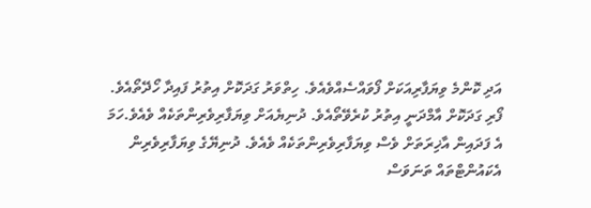އަދި ކޮންމެ ވިޔަފާރިއަކަށް ފޯވައްސެއްވެއެވެ. ހިތްވަރު ގަދަކޮށް އިތުރު ފައިދާ ހޯދޭތޯއެވެ. ފޯރި ގަދަކޮށް އާމްދަނީ އިތުރު ކުރެވޭތޯއެވެ. ދުނިޔެއަށް ވިޔަފާރިވެރިންތަކެއް ވެއެވެ.ހަމަ އެ ފަދައިން އާޚިރަތަށް ވެސް ވިޔަފާރިވެރިންތަކެއް ވެއެވެ. ދުނިޔޭގެ ވިޔަފާރިވެރިން އެކައުންޓްތައް ތަނަވަސް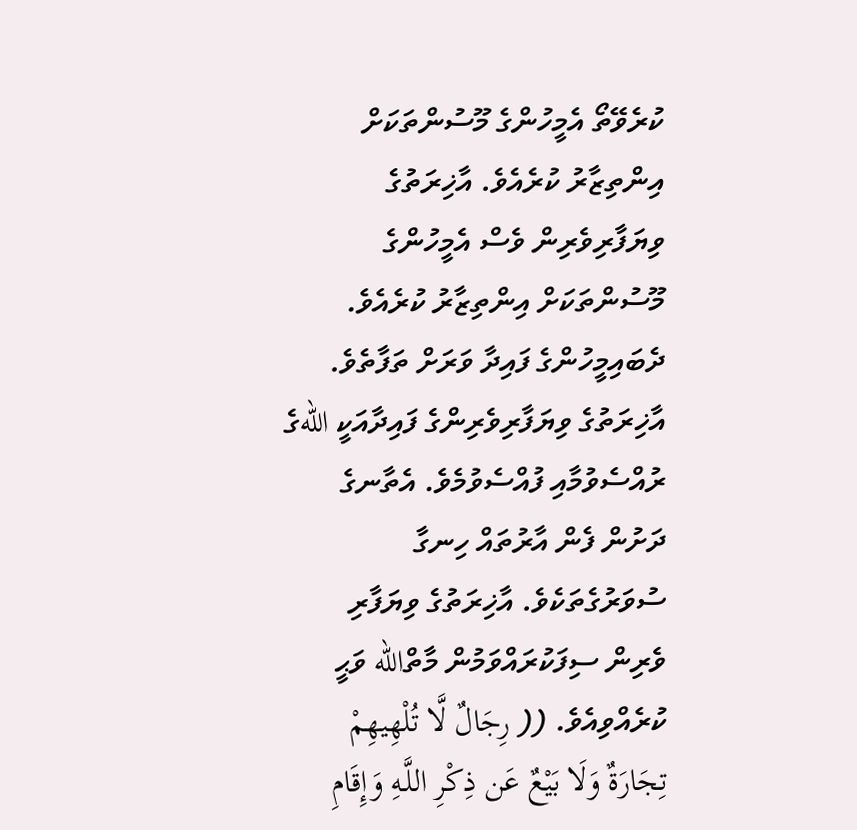ކުރެވޭތޯ އެމީހުންގެ މޫސުންތަކަށް އިންތިޒާރު ކުރެއެވެ. އާޚިރަތުގެ ވިޔަފާރިވެރިން ވެސް އެމީހުންގެ މޫސުންތަކަށް އިންތިޒާރު ކުރެއެވެ. ދެބައިމީހުންގެ ފައިދާ ވަރަށް ތަފާތެވެ. އާޚިރަތުގެ ވިޔަފާރިވެރިންގެ ފައިދާއަކީ اللهގެ ރުއްސެވުމާއި ފުއްސެވުމެވެ. އެތާނގެ ދަށުން ފެން އާރުތައް ހިނގާ ސުވަރުގެތަކެވެ. އާޚިރަތުގެ ވިޔަފާރި ވެރިން ސިފަކުރައްވަމުން މާތްالله ވަޙީ ކުރެއްވިއެވެ. (( رِجَالٌ لَّا تُلْهِيهِمْ تِجَارَةٌ وَلَا بَيْعٌ عَن ذِكْرِ اللَّـهِ وَإِقَامِ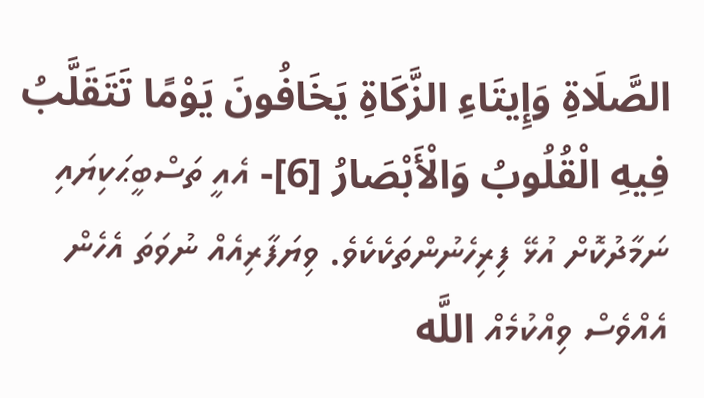الصَّلَاةِ وَإِيتَاءِ الزَّكَاةِ يَخَافُونَ يَوْمًا تَتَقَلَّبُ فِيهِ الْقُلُوبُ وَالْأَبْصَارُ [6]- އެއީ ތަސްބީޙަކިޔައި ނަމާދުކޮށް އުޅޭ ފިރިހެނުންތަކެކެވެ. ވިޔަފާރިއެއް ނުވަތަ އެހެން އެއްވެސް ވިއްކުމެއް اللَّه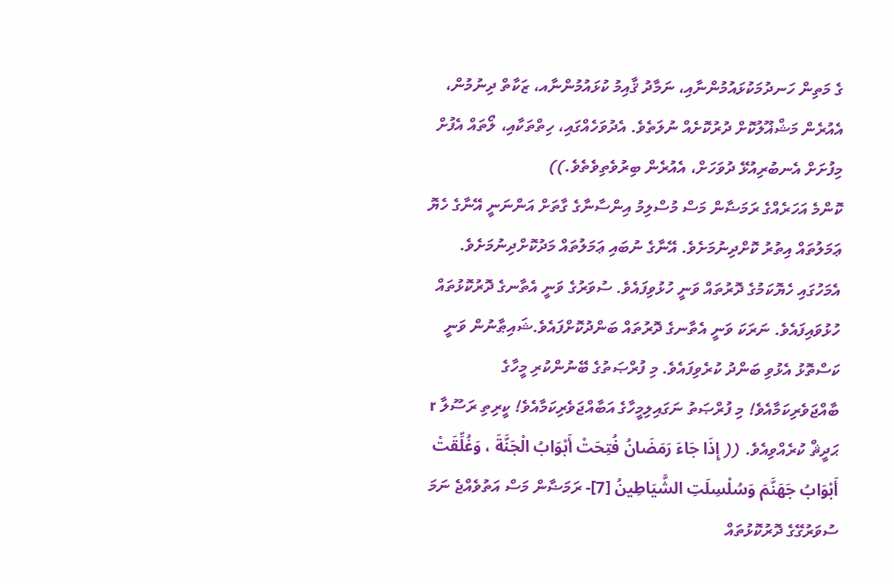ގެ މަތިން ހަނދުމަކުޅައުމުންނާއި، ނަމާދު ޤާއިމު ކުޅައުމުންނާއ، ޒަކާތް ދިނުމުން، އެއުރެން މަޝްޣޫލުކޮށް ދުރުކޮށެއް ނުލަތެވެ. އެދުވަހެއްގައި، ހިތްތަކާއި، ލޯތައް އެފުށް މިފުށަށް އެނބުރިއުޅޭ ދުވަހަށް، އެއުރެން ބިރުވެތިވެތެވެ.))
ކޮންމެ އަހަރެއްގެ ރަމަޟާން މަސް މުސްލިމު އިންސާނާގެ ގާތަށް އަންނަނީ އޭނާގެ ހެޔޮ ޢަމަލުތައް އިތުރު ކޮށްދިނުމަށެވެ. އޭނާގެ ނުބައި ޢަމަލުތައް މަދުކޮށްދިނުމަށެވެ. އެމަހުގައި ހެޔޮކަމުގެ ދޮރުތައް ވަނީ ހުޅުވިފައެވެ. ސުވަރުގެ ވަނީ އެތާނގެ ދޮރުކޮޅުތައް ހުޅުވައިފައެވެ. ނަރަކަ ވަނީ އެތާނގެ ދޮރުތައް ބަންދުކޮށްފައެވެ.ޝައިޠާނުން ވަނީ ކަސްތޮޅު އެޅުވި ބަންދު ކުރެވިފައެވެ. މި ފުރްޞަތުގެ ބޭނުންކުރި މީހާގެ ބާއްޖަވެރިކަމާއެވެ! މި ފުރްޞަތު ނަގައިލިމީހާގެ އަބާއްޖަވެރިކަމާއެވެ! ކީރިތި ރަސޫލާ r ޙަދީޘް ކުރެއްވިއެވެ. (( إِذَا جَاءَ رَمَضَانُ فُتِحَتْ أَبْوَابُ الْجَنَّةَ ، وَغُلِّقَتْ أَبْوَابُ جَهَنَّمَ وَسُلْسِلَتِ الشَّيَاطِينُ [7]- ރަމަޟާން މަސް އަތުވެއްޖެ ނަމަ ސުވަރުގޭގެ ދޮރުކޮޅުތައް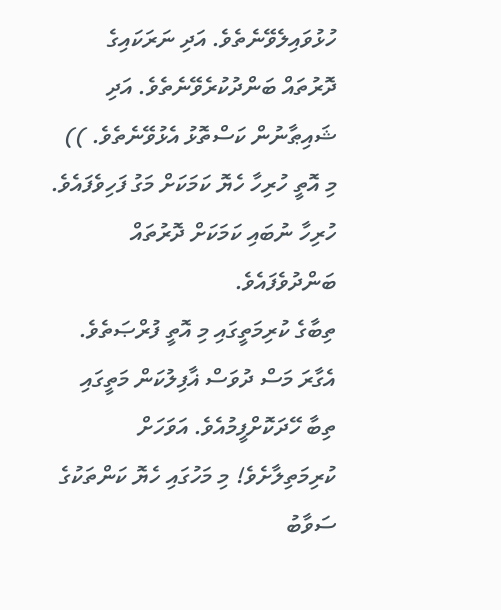ހުޅުވައިލެވޭނެތެވެ. އަދި ނަރަކައިގެ ދޮރުތައް ބަންދުކުރެވޭނެތެވެ. އަދި ޝައިޠާނުން ކަސްތޮޅު އެޅުވޭނެތެވެ. )) މި އޮތީ ހުރިހާ ހެޔޮ ކަމަކަށް މަގު ފަހިވެފައެވެ. ހުރިހާ ނުބައި ކަމަކަށް ދޮރުތައް ބަންދުވެފައެވެ.
ތިބާގެ ކުރިމަތީގައި މި އޮތީ ފުރްޞަތެވެ. އެގާރަ މަސް ދުވަސް ޣާފިލުކަން މަތީގައި ތިބާ ހޭދަކޮށްފީމުއެވެ. އަވަހަށް ކުރިމަތިލާށެވެ! މި މަހުގައި ހެޔޮ ކަންތަކުގެ ސަވާބު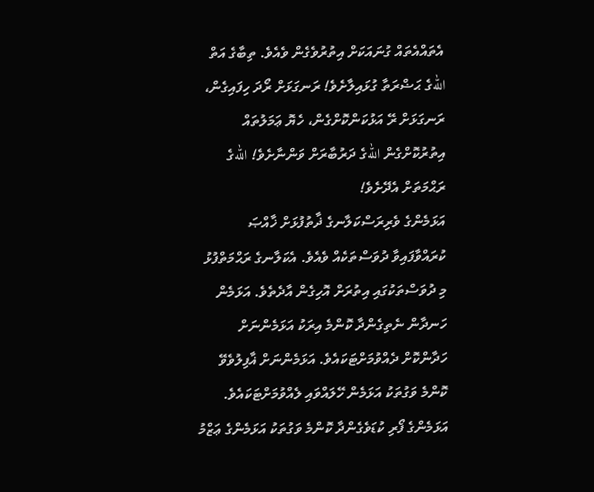އެތައްއެތައް ގުނައަކަށް އިތުރުވެގެން ވެއެވެ. ތިބާގެ އަތް اللهގެ ޙަޟްރަތާ ގުޅައިލާށެވެ! ރަނގަޅަށް ރޯދަ ހިފައިގެން، ރަނގަޅަށް ރޭ އަޅުކަންކޮށްގެން، ހެޔޮ ޢަމަލުތައް އިތުރުކޮށްގެން اللهގެ ދަރުބާރަށް ވަންނާށެވެ! اللهގެ ރަޙްމަތަށް އެދޭށެވެ!
އަޅަމެންގެ ވެރިރަސްކަލާނގެ ޛާތުފުޅަށް ޚާއްޞަ ކުރައްވާފައިވާ ދުވަސްތަކެއް ވެއެވެ. އެކަލާނގެ ރަޙްމަތްފުޅު މި ދުވަސްތަކުގައި އިތުރަށް އޮހިގެން އާދެތެވެ. އަޅަމެން ހަނދާން ނެތިގެންދާ ކޮންމެ އިރަކު އަޅަމެންނަށް ހަދާންކޮށް ދެއްވުމަށްޓަކައެވެ. އަޅަމެންނަށް ޣާފިލުވެވޭ ކޮންމެ ވަގުތަކު އަޅަމެން ހޭލައްވައި ލެއްވުމަށްޓަކައެވެ. އަޅަމެންގެ ފޯރި ކުޑަވެގެންދާ ކޮންމެ ވަގުތަކު އަޅަމެންގެ ޢަޒްމު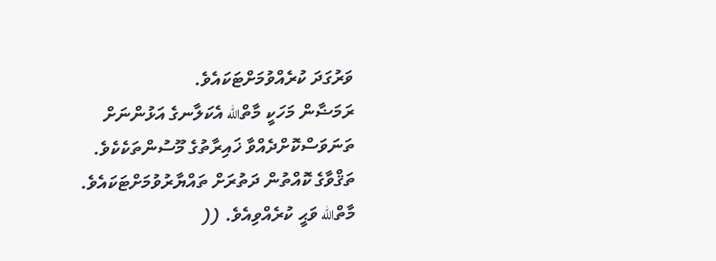ވަރުގަދަ ކުރެއްވުމަށްޓަކައެވެ.
ރަމަޟާން މަހަކީ މާތްالله އެކަލާނގެ އަޅުންނަށް ތަނަވަސްކޮށްދެއްވާ ޚައިރާތުގެ މޫސުންތަކެކެވެ. ތަޤްވާގެ ކޮއްތުން ދަތުރަށް ތައްޔާރުވުމަށްޓަކައެވެ. މާތްالله ވަޙީ ކުރެއްވިއެވެ. ((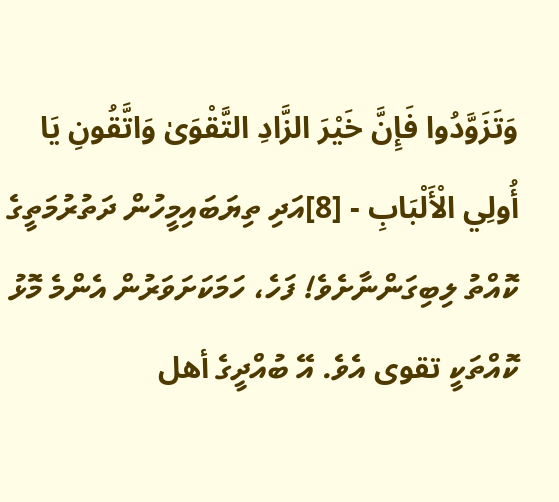وَتَزَوَّدُوا فَإِنَّ خَيْرَ الزَّادِ التَّقْوَىٰ وَاتَّقُونِ يَا أُولِي الْأَلْبَابِ - [8]އަދި ތިޔަބައިމީހުން ދަތުރުމަތީގެ ކޮއްތު ލިބިގަންނާށެވެ! ފަހެ، ހަމަކަށަވަރުން އެންމެ މޮޅު ކޮއްތަކީ تقوى އެވެ. އޭ ބުއްދީގެ أهل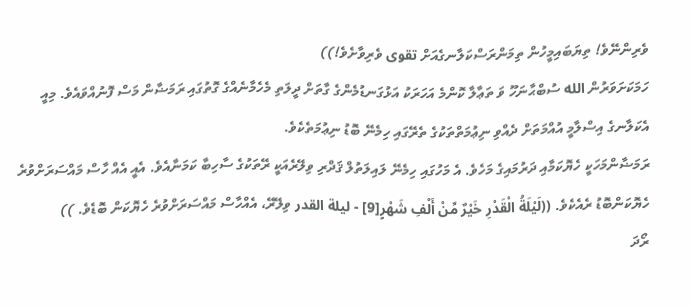ވެރިންނޭވެ! ތިޔަބައިމީހުން ތިމަންރަސްކަލާނގެއަށް تقوى ވެރިވާށެވެ!))
ހަމަކަށަވަރުން الله ސުބްޙާނަހޫ ވަ ތަޢާލާ ކޮންމެ އަހަރަކު އަޅުގަނޑުމެންގެ ގާތަށް ދީލަތި މެހެމާނެއްގެ ގޮތުގައި ރަމަޟާން މަސް ފޮނުއްވައެވެ. މިއީ އެކަލާނގެ އިސްލާމީ އުއްމަތަށް ދެއްވި ނިޢުމަތްތަކުގެ ތެރޭގައި ހިމެނޭ ބޮޑު ނިޢުމަތެކެވެ.
ރަމަޟާންމަހަކީ ހެޔޮކަމާއި ދަރުމައިގެ މަހެވެ. އެ މަހުގައި ހިމެނޭ ލައިލަތުލް ޤަދްރި ވިލޭރެއަކީ ރޭތަކުގެ ސާހިބާ ކަމަނާއެވެ. އެއީ އެއް ހާސް މައްސަރަށްވުރެ ހެޔޮކަންބޮޑު ރެއެކެވެ. ((لَيْلَةُ الْقَدْرِ خَيْرٌ مِّنْ أَلْفِ شَهْرٍ[9] - ليلة القدر ވިލޭރޭ، އެއްހާސް މައްސަރަށްވުރެ ހެޔޮކަން ބޮޑެވެ. ))
ރޯދަ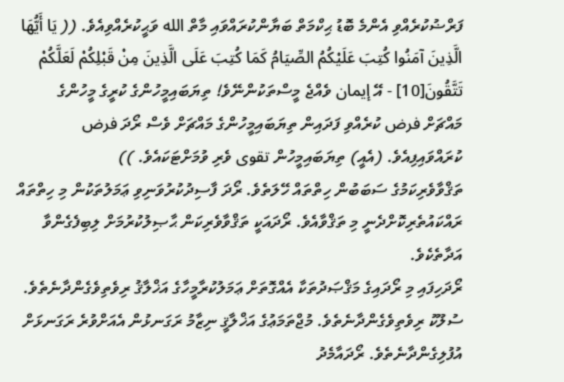ފަރްޟުކުރެއްވި އެންމެ ބޮޑު ޙިކްމަތް ބަޔާންކުރައްވައި މާތް الله ވަޙީކުރެއްވިއެވެ. (( يَا أَيُّهَا الَّذِينَ آمَنُوا كُتِبَ عَلَيْكُمُ الصِّيَامُ كَمَا كُتِبَ عَلَى الَّذِينَ مِنْ قَبْلِكُمْ لَعَلَّكُمْ تَتَّقُونَ[10] - އޭ إيمان ވެއްޖެ މީސްތަކުންނޭވެ! ތިޔަބައިމީހުންގެ ކުރީގެ މީހުންގެ މައްޗަށް فرض ކުރެއްވި ފަދައިން ތިޔަބައިމީހުންގެ މައްޗަށް ވެސް ރޯދަ فرض ކުރައްވައިފިއެވެ. (އެއީ) ތިޔަބައިމީހުން تقوى ވެރި ވުމަށްޓަކައެވެ. ))
ތަޤްވާވެރިކަމުގެ ސަބަބުން ހިތްތައް ހޭލަތެވެ. ރޯދަ ފާސިދުކުރުވަނިވި ޢަމަލުތަކުން މި ހިތްތައް ރައްކައުތެރިކޮށްދެނީ މި ތަޤްވާއެވެ. ރޯދައަކީ ތަޤްވާވެރިކަން ޙާޞިލުކުރުމަށް ލިބިފެގެންވާ އަދާތެކެވެ.
ރޯދަހިފައި މި ރޯދައިގެ މަޤްޞަދުތަކާ އެއްގޮތަށް ޢަމަލުކުރާމީހާގެ އަޚްލާޤު ރިވެތިވެގެންދާނެތެވެ. ސުލޫކު ރިވެތިވެގެންދާނެތެވެ. މުޖްތަމަޢުގެ އަޚްލާޤީ ނިޒާމު ރަގަނޅުން އެއަށްވުރެ ރަގަނޅަށް އުފުލިގެންދާނެތެވެ. ރޯދައާމެދު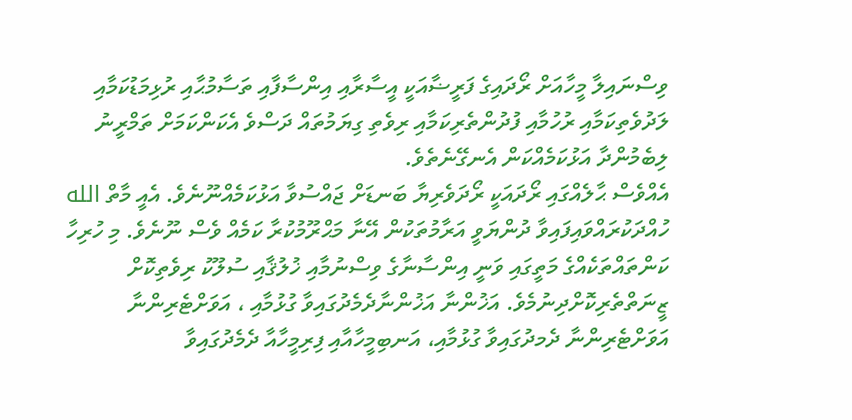ވިސްނައިލާ މީހާއަށް ރޯދައިގެ ފަރީޟާއަކީ އީސާރާއި އިންސާފާއި ތަސާމުޙާއި ރުޅިމަޑުކަމާއި ލަދުވެތިކަމާއި ރުހުމާއި ފުދުންތެރިކަމާއި ރިވެތި ގިޔަމުތައް ދަސްވެ އެކަންކަމަށް ތަމްރީނު ލިބެމުންދާ އަޅުކަމެއްކަން އެނގޭނެތެވެ.
އެއްވެސް ޙާލެއްގައި ރޯދައަކީ ރޯދަވެރިޔާ ބަނޑަށް ޖައްސުވާ އަޅުކަމެއްނޫނެވެ. އެއީ މާތް الله ހުއްދަކުރައްވައިފައިވާ ދުންޔަވީ އަރާމުތަކުން އޭނާ މަޙްރޫމުކުރާ ކަމެއް ވެސް ނޫނެވެ. މި ހުރިހާ ކަންތައްތަކެއްގެ މަތީގައި ވަނީ އިންސާނާގެ ވިސްނުމާއި ޚުލުޤާއި ސުލޫކު ރިވެތިކޮށް ޒީނަތްތެރިކޮށްދިނުމެވެ. އަޚުންނާ އަޚުންނާދެމެދުގައިވާ ގުޅުމާއި ، އަވަށްޓެރިންނާ އަވަށްޓެރިންނާ ދެމދުގައިވާ ގުޅުމާއި، އަނބިމީހާއާއި ފިރިމީހާއާ ދެމެދުގައިވާ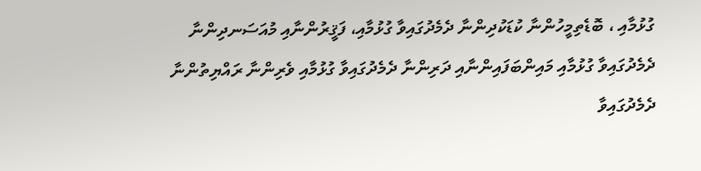ގުޅުމާއި ، ބޮޑެތިމީހުންނާ ކުޑަކުދިންނާ ދެމެދުގައިވާ ގުޅުމާއި، ފަޤީރުންނާއި މުއަސަނދިންނާ ދެމެދުގައިވާ ގުޅުމާއި މައިންބަފައިންނާއި ދަރިންނާ ދެމެދުގައިވާ ގުޅުމާއި ވެރިންނާ ރައްޔިތުންނާ ދެމެދުގައިވާ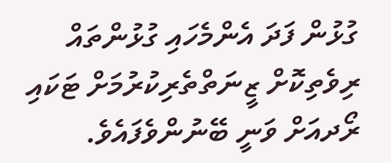ގުޅުން ފަދަ އެންމެހައި ގުޅުންތައް ރިވެތިކޮށް ޒީނަތްތެރިކުރުމަށް ޓަކައި ރޯދއަށް ވަނީ ބޭނުންވެފައެވެ.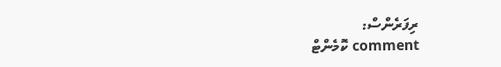ރިފަރެންސް:
comment ކޮމެންޓް